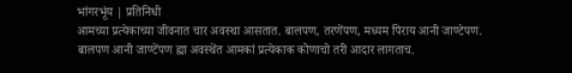भांगरभूंय | प्रतिनिधी
आमच्या प्रत्येकाच्या जीवनात चार अवस्था आसतात. बालपण, तरणेंपण, मध्यम पिराय आनी जाण्टेपण. बालपण आनी जाण्टेंपण ह्या अवस्थेंत आमकां प्रत्येकाक कोणाचो तरी आदार लागताच.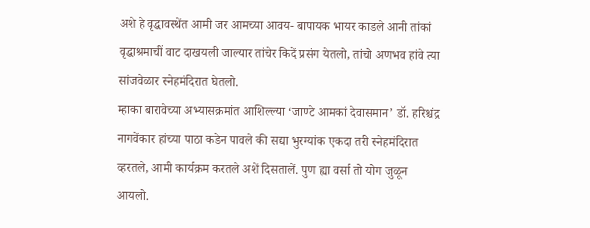अशे हे वृद्धावस्थेंत आमी जर आमच्या आवय- बापायक भायर काडले आनी तांकां वृद्धाश्रमाचीं वाट दाखयली जाल्यार तांचेर किदें प्रसंग येतलो, तांचो अणभव हांवे त्या सांजवेळार स्नेहमंदिरात घेतलो.
म्हाका बारावेच्या अभ्यासक्रमांत आशिल्ल्या ‘जाण्टे आमकां देवासमान’ डॉ. हरिश्चंद्र नागवेंकार हांच्या पाठा कडेन पावले की सद्या भुरग्यांक एकदा तरी स्नेहमंदिरात व्हरतले, आमी कार्यक्रम करतले अशें दिसतालें. पुण ह्या वर्सा तो योग जुळून आयलो.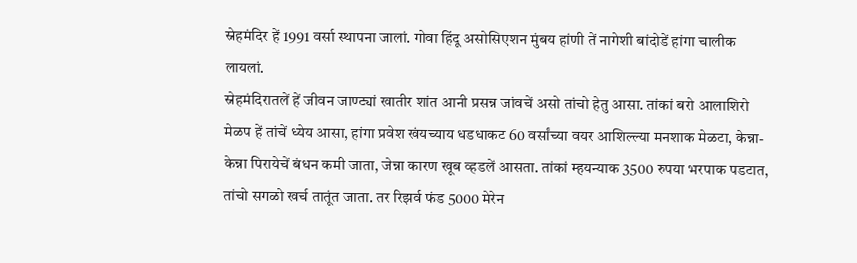स्नेहमंदिर हें 1991 वर्सा स्थापना जालां. गोवा हिंदू असोसिएशन मुंबय हांणी तें नागेशी बांदोडें हांगा चालीक लायलां.
स्नेहमंदिरातलें हें जीवन जाण्ट्यां खातीर शांत आनी प्रसन्न जांवचें असो तांचो हेतु आसा. तांकां बरो आलाशिरो मेळप हें तांचें ध्येय आसा, हांगा प्रवेश खंयच्याय धडधाकट 60 वर्सांच्या वयर आशिल्ल्या मनशाक मेळटा, केन्ना- केन्ना पिरायेचें बंधन कमी जाता, जेन्ना कारण खूब व्हडलें आसता. तांकां म्हयन्याक 3500 रुपया भरपाक पडटात, तांचो सगळो खर्च तातूंत जाता. तर रिझर्व फंड 5000 मेरेन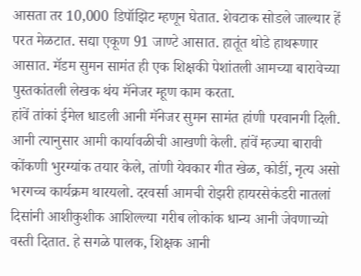आसता तर 10,000 डिपॉझिट म्हणून घेतात. शेवटाक सोडले जाल्यार हें परत मेळटात. सद्या एकूण 91 जाण्टे आसात. हातूंत थोडे हाथरूणार आसात. मॅडम सुमन सामंत ही एक शिक्षकी पेशांतली आमच्या बारावेच्या पुस्तकांतली लेखक थंय मॅनेजर म्हूण काम करता.
हांवें तांकां ईमेल धाडली आनी मॅनेजर सुमन सामंत हांणी परवानगी दिली. आनी त्यानुसार आमी कार्यावळीची आखणी केली. हांवें म्हज्या बारावी कोंकणी भुरग्यांक तयार केले, तांणी येवकार गीत खेळ, कोडीं, नृत्य असो भरगच्च कार्यक्रम थारयलो. दरवर्सा आमची रोझरी हायरसेकंडरी नातलां दिसांनी आशीकुशीक आशिल्ल्या गरीब लोकांक धान्य आनी जेवणाच्यो वस्ती दितात. हे सगळे पालक, शिक्षक आनी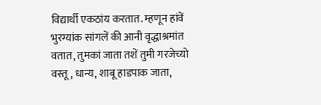विद्यार्थी एकठांय करतात. म्हणून हांवें भुरग्यांक सांगलें की आनी वृद्धाश्रमांत वतात, तुमकां जाता तशें तुमी गरजेच्यो वस्तू, धान्य, शाबू हाडपाक जाता,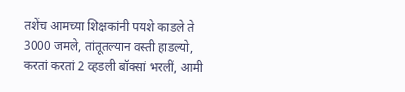तशेंच आमच्या शिक्षकांनी पयशे काडले ते 3000 जमले, तांतूतल्यान वस्ती हाडल्यो, करतां करतां 2 व्हडली बॉक्सां भरलीं, आमी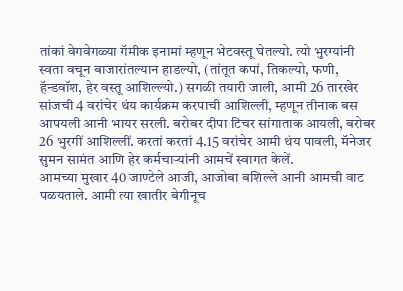तांकां वेगवेगळ्या गॅमीक इनामां म्हणून भेटवस्तू घेतल्यो. त्यो भुरग्यांनी स्वता वचून बाजारांतल्यान हाडल्यो, (तांतूत कपां, तिकल्यो, फणी, हॅन्डवॉश, हेर वस्तू आशिल्ल्यो.) सगळी तयारी जाली, आमी 26 तारखेर सांजची 4 वरांचेर थंय कार्यक्रम करपाची आशिल्ली, म्हणून तीनाक बस आपयली आनी भायर सरली. बरोबर दीपा टिचर सांगाताक आयली, बरोबर 26 भुरगीं आशिल्लीं. करतां करतां 4.15 वरांचेर आमी थंय पावली, मॅनेजर सुमन सामंत आणि हेर कर्मचाऱ्यांनी आमचें स्वागत केलें.
आमच्या मुखार 40 जाण्टेले आजी, आजोबा बशिल्ले आनी आमची वाट पळयताले. आमी त्या खातीर बेगीनूच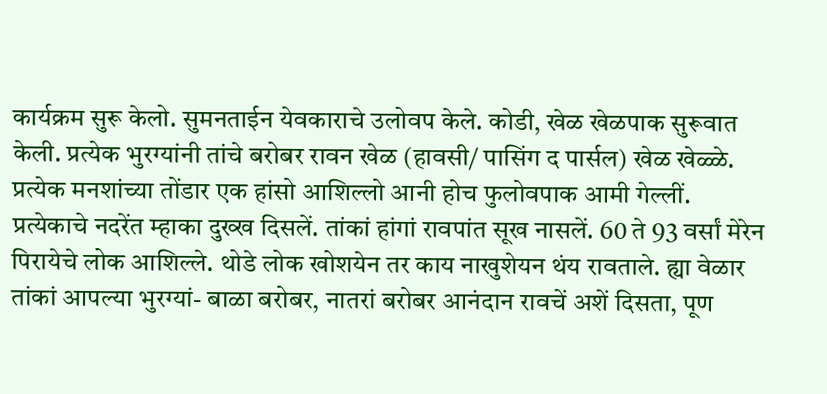कार्यक्रम सुरू केलो. सुमनताईन येवकाराचे उलोवप केले. कोडी, खेळ खेळपाक सुरूवात केली. प्रत्येक भुरग्यांनी तांचे बरोबर रावन खेळ (हावसी/ पासिंग द पार्सल) खेळ खेळ्ळे. प्रत्येक मनशांच्या तोंडार एक हांसो आशिल्लो आनी होच फुलोवपाक आमी गेल्लीं.
प्रत्येकाचे नदरेंत म्हाका दुख्ख दिसलें. तांकां हांगां रावपांत सूख नासलें. 60 ते 93 वर्सां मेरेन पिरायेचे लोक आशिल्ले. थोडे लोक खोशयेन तर काय नाखुशेयन थंय रावताले. ह्या वेळार तांकां आपल्या भुरग्यां- बाळा बरोबर, नातरां बरोबर आनंदान रावचें अशें दिसता, पूण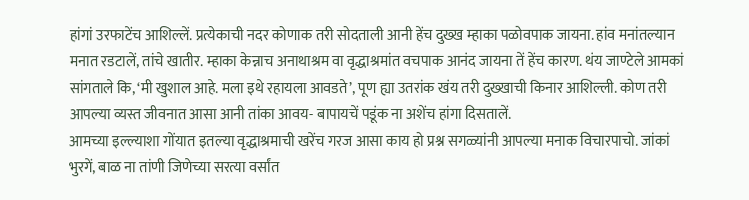हांगां उरफाटेंच आशिल्लें. प्रत्येकाची नदर कोणाक तरी सोदताली आनी हेंच दुख्ख म्हाका पळोवपाक जायना. हांव मनांतल्यान मनात रडटालें, तांचे खातीर. म्हाका केन्नाच अनाथाश्रम वा वृद्धाश्रमांत वचपाक आनंद जायना तें हेंच कारण. थंय जाण्टेले आमकां सांगताले कि, ‘मी खुशाल आहे. मला इथे रहायला आवडते’, पूण ह्या उतरांक खंय तरी दुख्खाची किनार आशिल्ली. कोण तरी आपल्या व्यस्त जीवनात आसा आनी तांका आवय- बापायचें पडूंक ना अशेंच हांगा दिसतालें.
आमच्या इल्ल्याशा गोंयात इतल्या वृद्धाश्रमाची खरेंच गरज आसा काय हो प्रश्न सगळ्यांनी आपल्या मनाक विचारपाचो. जांकां भुरगें, बाळ ना तांणी जिणेच्या सरत्या वर्सांत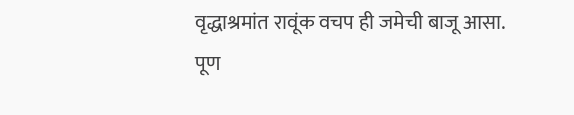वृद्धाश्रमांत रावूंक वचप ही जमेची बाजू आसा. पूण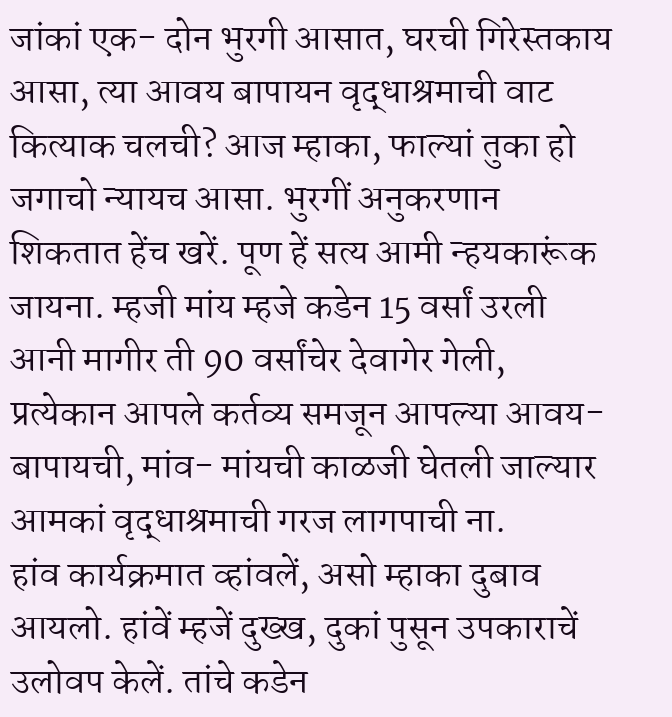जांकां एक- दोन भुरगी आसात, घरची गिरेस्तकाय आसा, त्या आवय बापायन वृद्धाश्रमाची वाट कित्याक चलची? आज म्हाका, फाल्यां तुका हो जगाचो न्यायच आसा. भुरगीं अनुकरणान शिकतात हेंच खरें. पूण हें सत्य आमी न्हयकारूंक जायना. म्हजी मांय म्हजे कडेन 15 वर्सां उरली आनी मागीर ती 90 वर्सांचेर देवागेर गेली, प्रत्येकान आपले कर्तव्य समजून आपल्या आवय-बापायची, मांव- मांयची काळजी घेतली जाल्यार आमकां वृद्धाश्रमाची गरज लागपाची ना.
हांव कार्यक्रमात व्हांवलें, असो म्हाका दुबाव आयलो. हांवें म्हजें दुख्ख, दुकां पुसून उपकाराचें उलोवप केलें. तांचे कडेन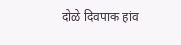दोळे दिवपाक हांव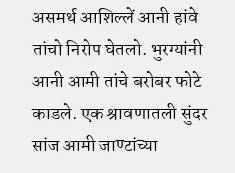असमर्थ आशिल्लें आनी हांवे तांचो निरोप घेतलो. भुरग्यांनी आनी आमी तांचे बरोबर फोटे काडले. एक श्रावणातली सुंदर सांज आमी जाण्टांच्या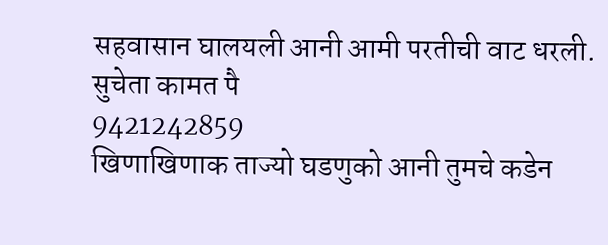सहवासान घालयली आनी आमी परतीची वाट धरली.
सुचेता कामत पै
9421242859
खिणाखिणाक ताज्यो घडणुको आनी तुमचे कडेन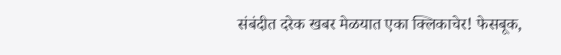संबंदीत दरेक खबर मेळयात एका क्लिकाचेर! फेसबूक,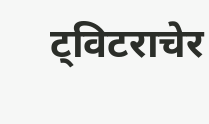ट्विटराचेर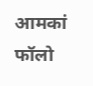आमकां फॉलो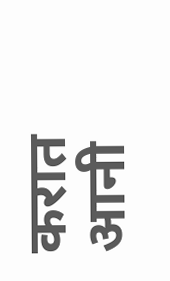करात आनी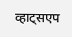व्हाट्सएप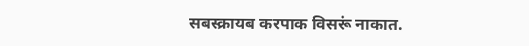सबस्क्रायब करपाक विसरूं नाकात.